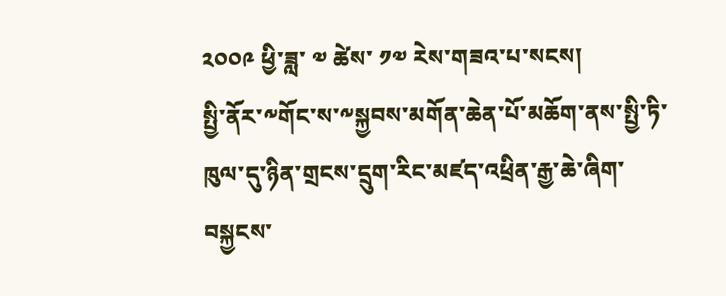༢༠༠༩ ཕྱི་ཟླ་ ༧ ཚེས་ ༡༧ རེས་གཟའ་པ་སངས།
སྤྱི་ནོར་༸གོང་ས་༸སྐྱབས་མགོན་ཆེན་པོ་མཆོག་ནས་སྤྱི་ཏི་ཁུལ་དུ་ཉིན་གྲངས་དྲུག་རིང་མཛད་འཕྲིན་རྒྱ་ཆེ་ཞིག་བསྐྱངས་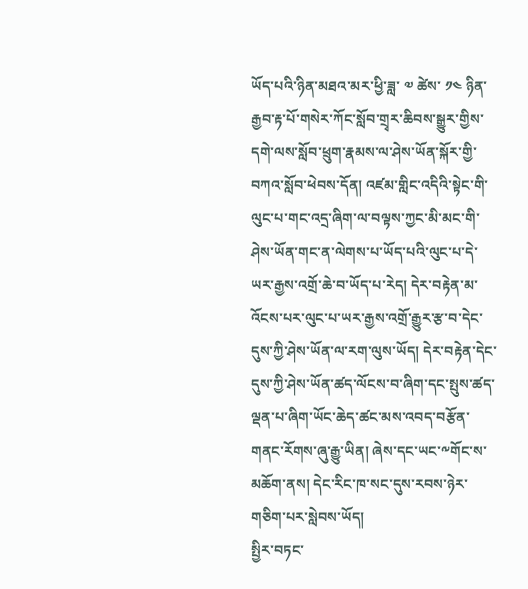ཡོད་པའི་ཉིན་མཐའ་མར་ཕྱི་ཟླ་ ༧ ཚེས་ ༡༤ ཉིན་རྒྱབ་རྟ་པོ་གསེར་ཀོང་སློབ་གྲྭར་ཆིབས་སྒྱུར་གྱིས་དགེ་ལས་སློབ་ཕྲུག་རྣམས་ལ་ཤེས་ཡོན་སྐོར་གྱི་བཀའ་སློབ་ཕེབས་དོན། འཛམ་གླིང་འདིའི་སྟེང་གི་ལུང་པ་གང་འདྲ་ཞིག་ལ་བལྟས་ཀྱང་མི་མང་གི་ཤེས་ཡོན་གང་ན་ལེགས་པ་ཡོད་པའི་ལུང་པ་དེ་ཡར་རྒྱས་འགྲོ་ཆེ་བ་ཡོད་པ་རེད། དེར་བརྟེན་མ་འོངས་པར་ལུང་པ་ཡར་རྒྱས་འགྲོ་རྒྱུར་རྩ་བ་དེང་དུས་ཀྱི་ཤེས་ཡོན་ལ་རག་ལུས་ཡོད། དེར་བརྟེན་དེང་དུས་ཀྱི་ཤེས་ཡོན་ཚད་ལོངས་བ་ཞིག་དང་སྤུས་ཚད་ལྡན་པ་ཞིག་ཡོང་ཆེད་ཚང་མས་འབད་བརྩོན་གནང་རོགས་ཞུ་རྒྱུ་ཡིན། ཞེས་དང་ཡང་༸གོང་ས་མཆོག་ནས། དེང་རིང་ཁ་སང་དུས་རབས་ཉེར་གཅིག་པར་སླེབས་ཡོད།
སྤྱིར་བཏང་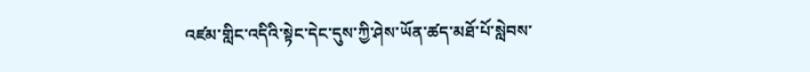འཛམ་གླིང་འདིའི་སྟེང་དེང་དུས་ཀྱི་ཤེས་ཡོན་ཚད་མཐོ་པོ་སླེབས་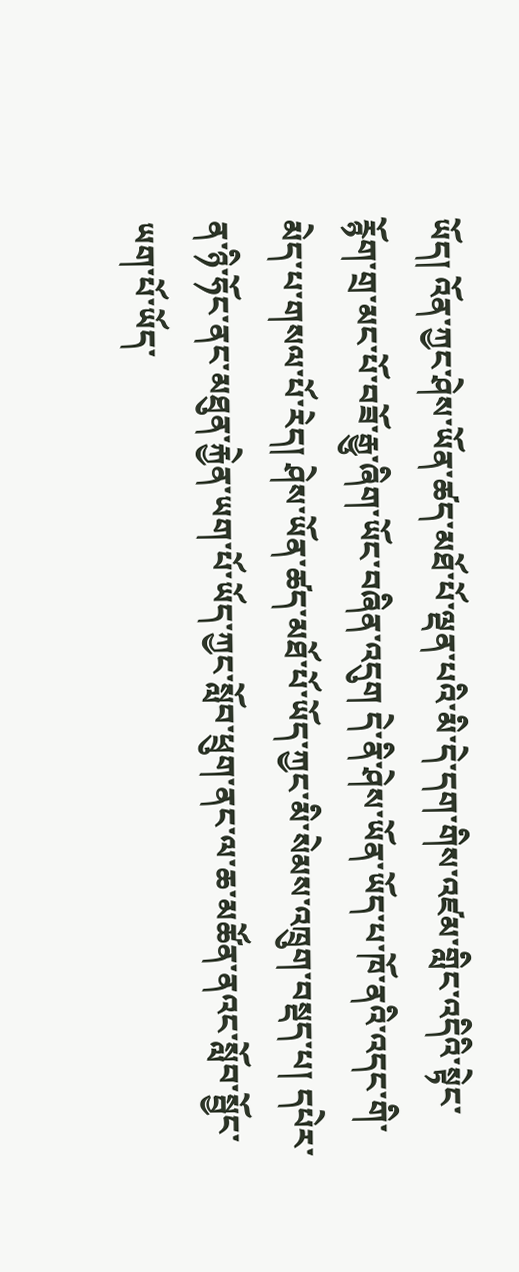ཡོད། འོན་ཀྱང་ཤེས་ཡོན་ཚད་མཐོ་པོ་ལྡན་པའི་མི་དེ་དག་གིས་འཛམ་གླིང་འདིའི་སྟེང་རྙོག་གྲ་མང་པོ་བཟོ་རྒྱུ་ཞིག་ཡོང་བཞིན་འདུག དེ་ནི་ཤེས་ཡོན་ཡོད་པ་ཁོ་ནའི་འདང་གི་མེད་པ་གསལ་པོ་རེད། ཤེས་ཡོན་ཚད་མཐོ་པོ་ཡོད་ཀྱང་མི་སེམས་འཁྲུག་བསྡད་པ། དཔེར་ན་ཉི་ཧོང་ནང་མཐུན་རྐྱེན་ཡག་པོ་ཡོད་ཀྱང་སློབ་ཕྲུག་ནང་ལ་ཆ་མཚོན་ནའང་སློབ་སྦྱོང་ཡག་པོ་ཡོད་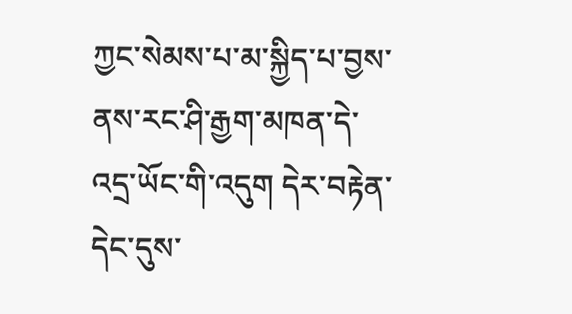ཀྱང་སེམས་པ་མ་སྐྱིད་པ་བྱས་ནས་རང་ཤི་རྒྱག་མཁན་དེ་འདྲ་ཡོང་གི་འདུག དེར་བརྟེན་དེང་དུས་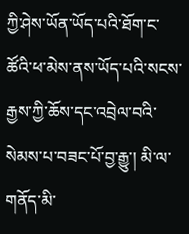ཀྱི་ཤེས་ཡོན་ཡོད་པའི་ཐོག་ང་ཚོའི་ཕ་མེས་ནས་ཡོད་པའི་སངས་རྒྱས་ཀྱི་ཆོས་དང་འབྲེལ་བའི་སེམས་པ་བཟང་པོ་བྱ་རྒྱུ་། མི་ལ་གནོད་མི་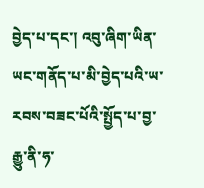བྱེད་པ་དང་། འབུ་ཞིག་ཡིན་ཡང་གནོད་པ་མི་བྱེད་པའི་ཡ་རབས་བཟང་པོའི་སྤྱོད་པ་བྱ་རྒྱུ་ནི་ཧ་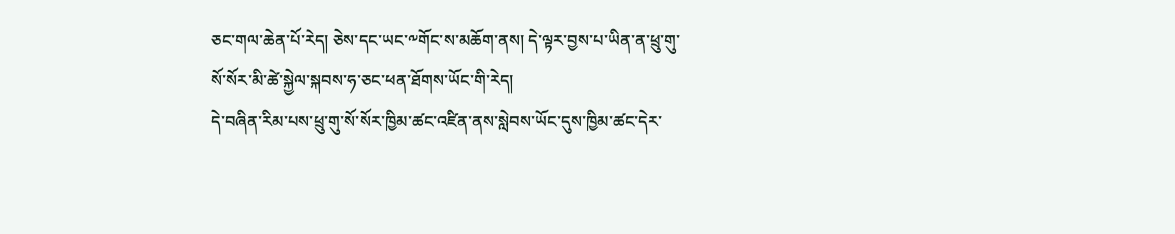ཅང་གལ་ཆེན་པོ་རེད། ཅེས་དང་ཡང་༸གོང་ས་མཆོག་ནས། དེ་ལྟར་བྱས་པ་ཡིན་ན་ཕྲུ་གུ་སོ་སོར་མི་ཚེ་སྐྱེལ་སྐབས་ཧ་ཅང་ཕན་ཐོགས་ཡོང་གི་རེད།
དེ་བཞིན་རིམ་པས་ཕྲུ་གུ་སོ་སོར་ཁྱིམ་ཚང་འཛིན་ནས་སླེབས་ཡོང་དུས་ཁྱིམ་ཚང་དེར་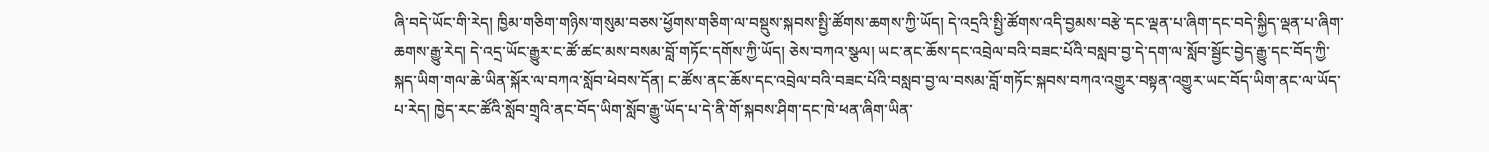ཞི་བདེ་ཡོང་གི་རེད། ཁྱིམ་གཅིག་གཉིས་གསུམ་བཅས་ཕྱོགས་གཅིག་ལ་བསྡུས་སྐབས་སྤྱི་ཚོགས་ཆགས་ཀྱི་ཡོད། དེ་འདྲའི་སྤྱི་ཚོགས་འདི་བྱམས་བརྩེ་དང་ལྡན་པ་ཞིག་དང་བདེ་སྐྱིད་ལྡན་པ་ཞིག་ཆགས་རྒྱུ་རེད། དེ་འདྲ་ཡོང་རྒྱུར་ང་ཚོ་ཚང་མས་བསམ་བློ་གཏོང་དགོས་ཀྱི་ཡོད། ཅེས་བཀའ་སྩལ། ཡང་ནང་ཆོས་དང་འབྲེལ་བའི་བཟང་པོའི་བསླབ་བྱ་དེ་དག་ལ་སློབ་སྦྱོང་བྱེད་རྒྱུ་དང་བོད་ཀྱི་སྐད་ཡིག་གལ་ཆེ་ཡིན་སྐོར་ལ་བཀའ་སློབ་ཕེབས་དོན། ང་ཚོས་ནང་ཆོས་དང་འབྲེལ་བའི་བཟང་པོའི་བསླབ་བྱ་ལ་བསམ་བློ་གཏོང་སྐབས་བཀའ་འགྱུར་བསྟན་འགྱུར་ཡང་བོད་ཡིག་ནང་ལ་ཡོད་པ་རེད། ཁྱེད་རང་ཚོའི་སློབ་གྲྭའི་ནང་བོད་ཡིག་སློབ་རྒྱུ་ཡོད་པ་དེ་ནི་གོ་སྐབས་ཤིག་དང་ཁེ་ཕན་ཞིག་ཡིན་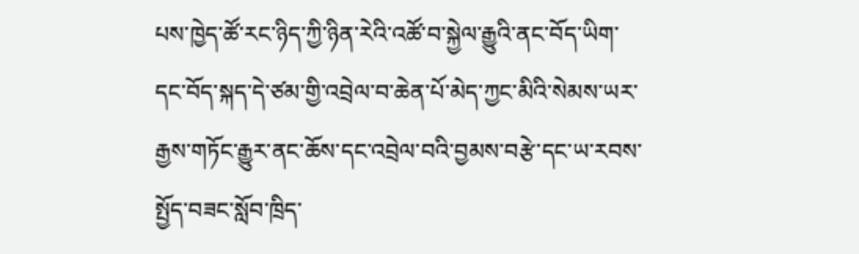པས་ཁྱེད་ཚོ་རང་ཉིད་ཀྱི་ཉིན་རེའི་འཚོ་བ་སྐྱེལ་རྒྱུའི་ནང་བོད་ཡིག་དང་བོད་སྐད་དེ་ཙམ་གྱི་འབྲེལ་བ་ཆེན་པོ་མེད་ཀྱང་མིའི་སེམས་ཡར་རྒྱས་གཏོང་རྒྱུར་ནང་ཆོས་དང་འབྲེལ་བའི་བྱམས་བརྩེ་དང་ཡ་རབས་སྤྱོད་བཟང་སློབ་ཁྲིད་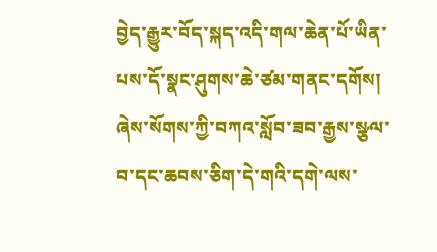བྱེད་རྒྱུར་བོད་སྐད་འདི་གལ་ཆེན་པོ་ཡིན་པས་དོ་སྣང་ཤུགས་ཆེ་ཙམ་གནང་དགོས། ཞེས་སོགས་ཀྱི་བཀའ་སློབ་ཟབ་རྒྱས་སྩལ་བ་དང་ཆབས་ཅིག་དེ་གའི་དགེ་ལས་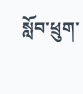སློབ་ཕྲུག་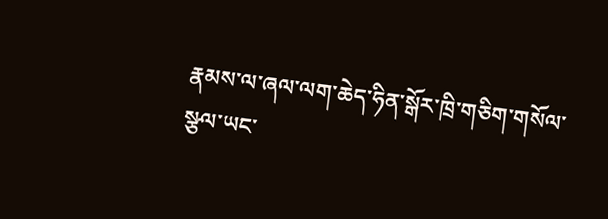རྣམས་ལ་ཞལ་ལག་ཆེད་ཧིན་སྒོར་ཁྲི་གཅིག་གསོལ་སྩལ་ཡང་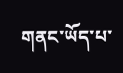གནང་ཡོད་པ་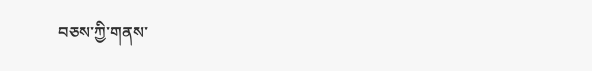བཅས་ཀྱི་གནས་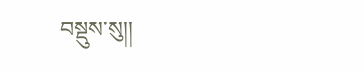བསྡུས་སུ།།